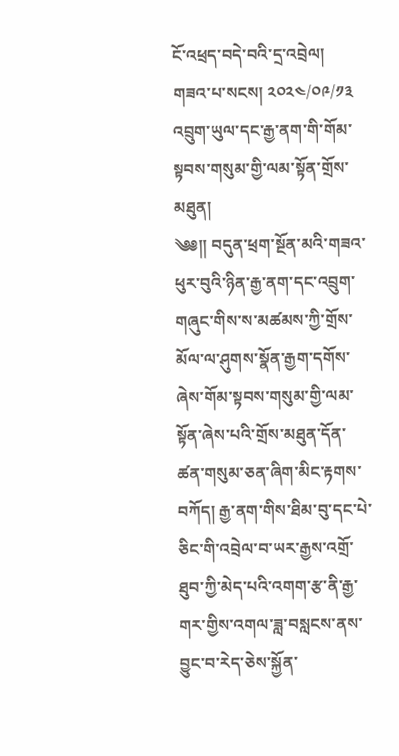ངོ་འཕྲད་བདེ་བའི་དྲ་འབྲེལ།
གཟའ་པ་སངས། ༢༠༢༤/༠༩/༡༣
འབྲུག་ཡུལ་དང་རྒྱ་ནག་གི་གོམ་སྟབས་གསུམ་གྱི་ལམ་སྟོན་གྲོས་མཐུན།
༄༅།། བདུན་ཕྲག་སྔོན་མའི་གཟའ་ཕུར་བུའི་ཉིན་རྒྱ་ནག་དང་འབྲུག་གཞུང་གིས་ས་མཚམས་ཀྱི་གྲོས་མོལ་ལ་ཤུགས་སྣོན་རྒྱག་དགོས་ཞེས་གོམ་སྟབས་གསུམ་གྱི་ལམ་སྟོན་ཞེས་པའི་གྲོས་མཐུན་དོན་ཚན་གསུམ་ཅན་ཞིག་མིང་རྟགས་བཀོད། རྒྱ་ནག་གིས་ཐིམ་བུ་དང་པེ་ཅིང་གི་འབྲེལ་བ་ཡར་རྒྱས་འགྲོ་ཐུབ་ཀྱི་མེད་པའི་འགག་རྩ་ནི་རྒྱ་གར་གྱིས་འགལ་ཟླ་བསླངས་ནས་བྱུང་བ་རེད་ཅེས་སྐྱོན་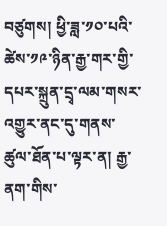བཙུགས། ཕྱི་ཟླ་༡༠་པའི་ཚེས་༡༩་ཉིན་རྒྱ་གར་གྱི་དཔར་སྐྲུན་དྲྭ་ལམ་གསར་འགྱུར་ནང་དུ་གནས་ཚུལ་ཐོན་པ་ལྟར་ན། རྒྱ་ནག་གིས་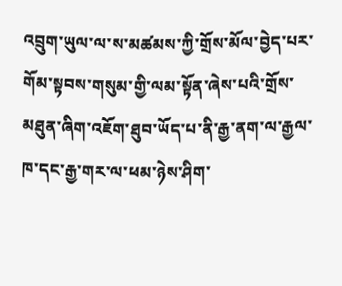འབྲུག་ཡུལ་ལ་ས་མཚམས་ཀྱི་གྲོས་མོལ་བྱེད་པར་གོམ་སྟབས་གསུམ་གྱི་ལམ་སྟོན་ཞེས་པའི་གྲོས་མཐུན་ཞིག་འཇོག་ཐུབ་ཡོད་པ་ནི་རྒྱ་ནག་ལ་རྒྱལ་ཁ་དང་རྒྱ་གར་ལ་ཕམ་ཉེས་ཤིག་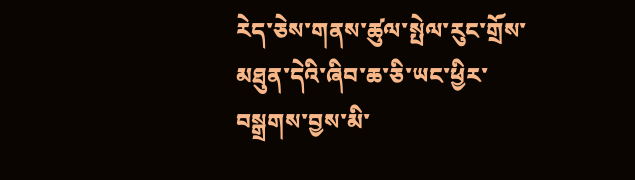རེད་ཅེས་གནས་ཚུལ་སྤེལ་རུང་གྲོས་མཐུན་དེའི་ཞིབ་ཆ་ཅི་ཡང་ཕྱིར་བསྒྲགས་བྱས་མི་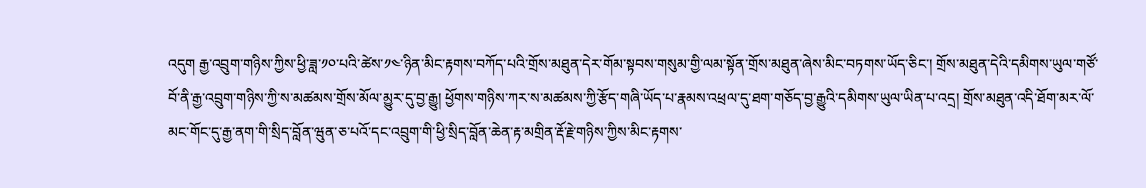འདུག རྒྱ་འབྲུག་གཉིས་ཀྱིས་ཕྱི་ཟླ་༡༠་པའི་ཚེས་༡༤་ཉིན་མིང་རྟགས་བཀོད་པའི་གྲོས་མཐུན་དེར་གོམ་སྟབས་གསུམ་གྱི་ལམ་སྟོན་གྲོས་མཐུན་ཞེས་མིང་བཏགས་ཡོད་ཅིང་། གྲོས་མཐུན་དེའི་དམིགས་ཡུལ་གཙོ་བོ་ནི་རྒྱ་འབྲུག་གཉིས་ཀྱི་ས་མཚམས་གྲོས་མོལ་མྱུར་དུ་བྱ་རྒྱུ། ཕྱོགས་གཉིས་ཀར་ས་མཚམས་ཀྱི་རྩོད་གཞི་ཡོད་པ་རྣམས་འཕྲལ་དུ་ཐག་གཅོད་བྱ་རྒྱུའི་དམིགས་ཡུལ་ཡིན་པ་འདྲ། གྲོས་མཐུན་འདི་ཐོག་མར་ལོ་མང་གོང་དུ་རྒྱ་ནག་གི་སྲིད་བློན་ཝུན་ཅ་པའོ་དང་འབྲུག་གི་ཕྱི་སྲིད་བློན་ཆེན་རྟ་མགྲིན་རྡོ་རྗེ་གཉིས་ཀྱིས་མིང་རྟགས་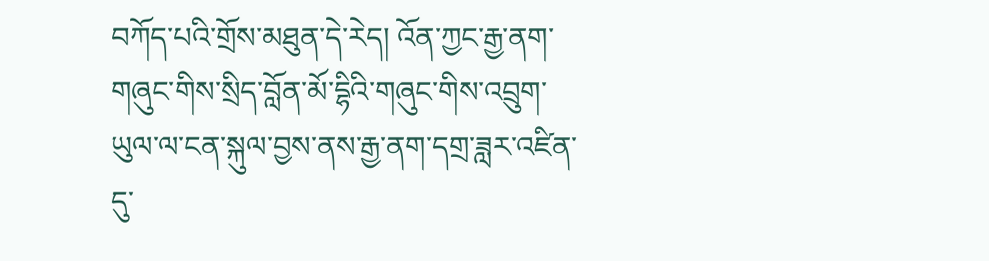བཀོད་པའི་གྲོས་མཐུན་དེ་རེད། འོན་ཀྱང་རྒྱ་ནག་གཞུང་གིས་སྲིད་བློན་མོ་དྷིའི་གཞུང་གིས་འབྲུག་ཡུལ་ལ་ངན་སྐུལ་བྱས་ནས་རྒྱ་ནག་དགྲ་ཟླར་འཛིན་དུ་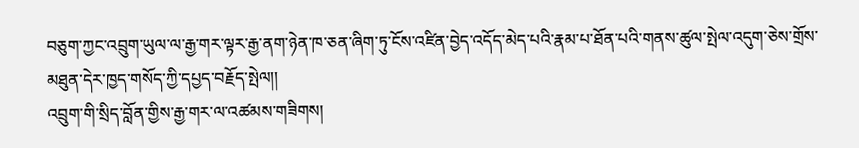བཅུག་ཀྱང་འབྲུག་ཡུལ་ལ་རྒྱ་གར་ལྟར་རྒྱ་ནག་ཉེན་ཁ་ཅན་ཞིག་ཏུ་ངོས་འཛིན་བྱེད་འདོད་མེད་པའི་རྣམ་པ་ཐོན་པའི་གནས་ཚུལ་སྤེལ་འདུག་ཅེས་གྲོས་མཐུན་དེར་ཁྱད་གསོད་ཀྱི་དཔྱད་བརྗོད་སྤེལ།།
འབྲུག་གི་སྲིད་བློན་གྱིས་རྒྱ་གར་ལ་འཚམས་གཟིགས།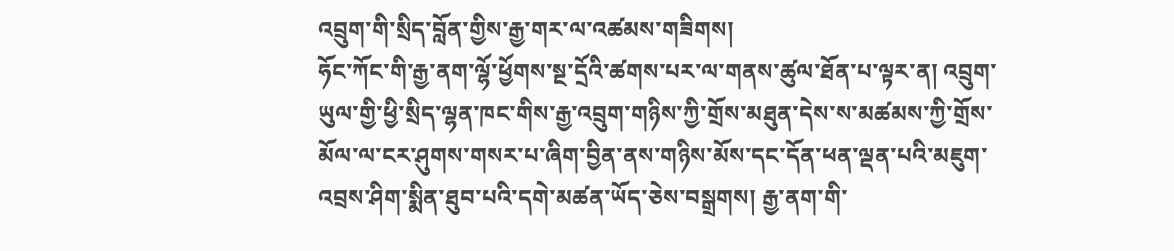འབྲུག་གི་སྲིད་བློན་གྱིས་རྒྱ་གར་ལ་འཚམས་གཟིགས།
ཧོང་ཀོང་གི་རྒྱ་ནག་ལྷོ་ཕྱོགས་སྔ་དྲོའི་ཚགས་པར་ལ་གནས་ཚུལ་ཐོན་པ་ལྟར་ན། འབྲུག་ཡུལ་གྱི་ཕྱི་སྲིད་ལྷན་ཁང་གིས་རྒྱ་འབྲུག་གཉིས་ཀྱི་གྲོས་མཐུན་དེས་ས་མཚམས་ཀྱི་གྲོས་མོལ་ལ་ངར་ཤུགས་གསར་པ་ཞིག་བྱིན་ནས་གཉིས་མོས་དང་དོན་ཕན་ལྡན་པའི་མཇུག་འབྲས་ཤིག་སྨིན་ཐུབ་པའི་དགེ་མཚན་ཡོད་ཅེས་བསྒྲགས། རྒྱ་ནག་གི་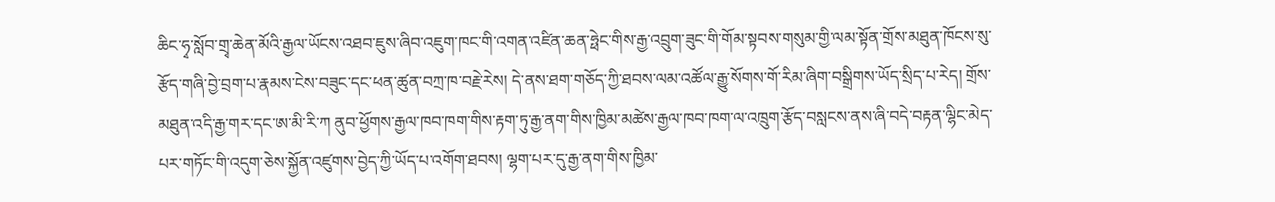ཆིང་ཧྭ་སློབ་གྲྭ་ཆེན་མོའི་རྒྱལ་ཡོངས་འཐབ་ཇུས་ཞིབ་འཇུག་ཁང་གི་འགན་འཛིན་ཆན་ཧྥེང་གིས་རྒྱ་འབྲུག་ཟུང་གི་གོམ་སྟབས་གསུམ་གྱི་ལམ་སྟོན་གྲོས་མཐུན་ཁོངས་སུ་རྩོད་གཞི་བྱེ་བྲག་པ་རྣམས་ངེས་བཟུང་དང་ཕན་ཚུན་བཀྲ་ཁ་བརྗེ་རེས། དེ་ནས་ཐག་གཅོད་ཀྱི་ཐབས་ལམ་འཚོལ་རྒྱུ་སོགས་གོ་རིམ་ཞིག་བསྒྲིགས་ཡོད་སྲིད་པ་རེད། གྲོས་མཐུན་འདི་རྒྱ་གར་དང་ཨ་མི་རི་ཀ ནུབ་ཕྱོགས་རྒྱལ་ཁབ་ཁག་གིས་རྟག་ཏུ་རྒྱ་ནག་གིས་ཁྱིམ་མཚེས་རྒྱལ་ཁབ་ཁག་ལ་འཁྲུག་རྩོད་བསླངས་ནས་ཞི་བདེ་བརྟན་ལྷིང་མེད་པར་གཏོང་གི་འདུག་ཅེས་སྐྱོན་འཛུགས་བྱེད་ཀྱི་ཡོད་པ་འགོག་ཐབས། ལྷག་པར་དུ་རྒྱ་ནག་གིས་ཁྱིམ་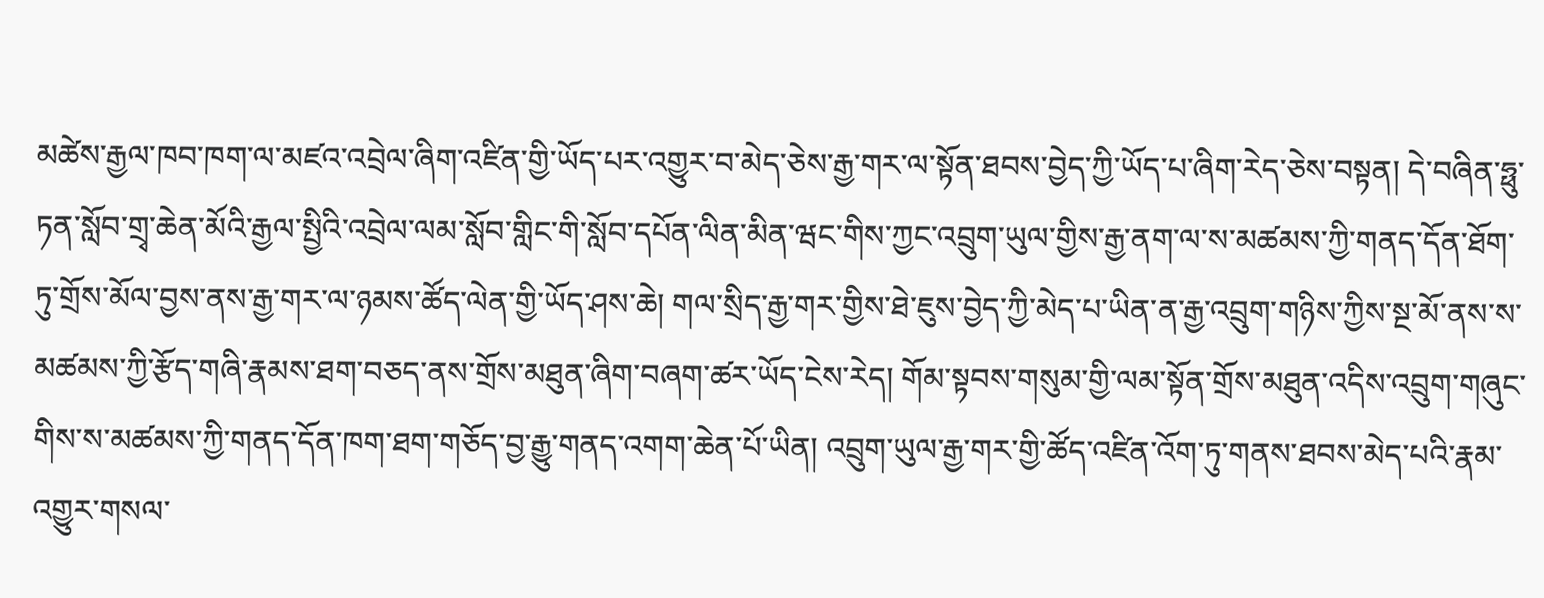མཚེས་རྒྱལ་ཁབ་ཁག་ལ་མཛའ་འབྲེལ་ཞིག་འཛིན་གྱི་ཡོད་པར་འགྱུར་བ་མེད་ཅེས་རྒྱ་གར་ལ་སྟོན་ཐབས་བྱེད་ཀྱི་ཡོད་པ་ཞིག་རེད་ཅེས་བསྟན། དེ་བཞིན་ཧྥུ་ཏན་སློབ་གྲྭ་ཆེན་མོའི་རྒྱལ་སྤྱིའི་འབྲེལ་ལམ་སློབ་གླིང་གི་སློབ་དཔོན་ལིན་མིན་ཝང་གིས་ཀྱང་འབྲུག་ཡུལ་གྱིས་རྒྱ་ནག་ལ་ས་མཚམས་ཀྱི་གནད་དོན་ཐོག་ཏུ་གྲོས་མོལ་བྱས་ནས་རྒྱ་གར་ལ་ཉམས་ཚོད་ལེན་གྱི་ཡོད་ཤས་ཆེ། གལ་སྲིད་རྒྱ་གར་གྱིས་ཐེ་ཇུས་བྱེད་ཀྱི་མེད་པ་ཡིན་ན་རྒྱ་འབྲུག་གཉིས་ཀྱིས་སྔ་མོ་ནས་ས་མཚམས་ཀྱི་རྩོད་གཞི་རྣམས་ཐག་བཅད་ནས་གྲོས་མཐུན་ཞིག་བཞག་ཚར་ཡོད་ངེས་རེད། གོམ་སྟབས་གསུམ་གྱི་ལམ་སྟོན་གྲོས་མཐུན་འདིས་འབྲུག་གཞུང་གིས་ས་མཚམས་ཀྱི་གནད་དོན་ཁག་ཐག་གཅོད་བྱ་རྒྱུ་གནད་འགག་ཆེན་པོ་ཡིན། འབྲུག་ཡུལ་རྒྱ་གར་གྱི་ཚོད་འཛིན་འོག་ཏུ་གནས་ཐབས་མེད་པའི་རྣམ་འགྱུར་གསལ་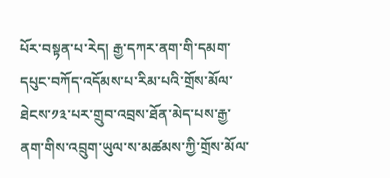པོར་བསྟན་པ་རེད། རྒྱ་དཀར་ནག་གི་དམག་དཔུང་བཀོད་འདོམས་པ་རིམ་པའི་གྲོས་མོལ་ཐེངས་༡༣་པར་གྲུབ་འབྲས་ཐོན་མེད་པས་རྒྱ་ནག་གིས་འབྲུག་ཡུལ་ས་མཚམས་ཀྱི་གྲོས་མོལ་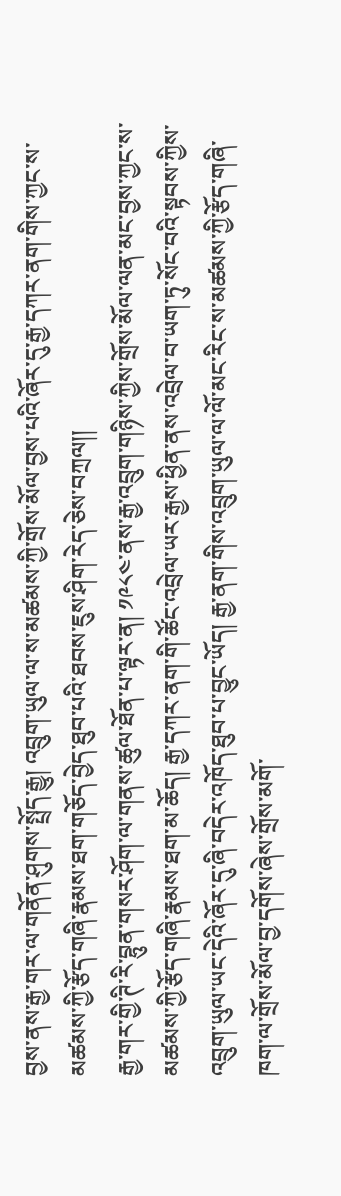བྱས་ནས་རྒྱ་གར་ལ་གནོན་ཤུགས་སྤྲོད་རྒྱུ། འབྲུག་ཡུལ་ལ་ས་མཚམས་ཀྱི་གྲོས་མོལ་བྱས་པའི་ཞོར་དུ་རྒྱ་དཀར་ནག་གིས་ཀྱང་ས་མཚམས་ཀྱི་རྩོད་གཞི་རྣམས་ཐག་གཅོད་བྱེད་ཐུབ་པའི་ཐབས་ཇུས་ཤིག་རེད་ཅེས་བཀྲལ།།
རྒྱ་གར་གྱི་ཊི་རི་བྷུན་གསར་ཤོག་ལ་གནས་ཚུལ་ཐོན་པ་ལྟར་ན། ༡༩༨༤་ནས་རྒྱ་འབྲུག་གཉིས་ཀྱིས་གྲོས་མོལ་ལན་མང་བྱས་ཀྱང་ས་མཚམས་ཀྱི་རྩོད་གཞི་རྣམས་ཐག་མ་ཆོད། རྒྱ་དཀར་ནག་གི་ཚོང་འབྲེལ་ཡར་རྒྱས་ཕྱིན་ནས་འབྲེལ་བ་ཡག་ཏུ་སོང་བའི་སྟབས་ཀྱིས་འབྲུག་ཡུལ་ཡང་དེའི་ཞོར་དུ་ཞི་བདེར་འཁོད་ཐུབ་པ་བྱུང་ཡོད། རྒྱ་ནག་གིས་འབྲུག་ཡུལ་ལ་ལོ་མང་རིང་ས་མཚམས་ཀྱི་རྩོད་གཞི་ཁག་ལ་གྲོས་མོལ་བྱ་དགོས་ཞེས་གྲོས་མགོ་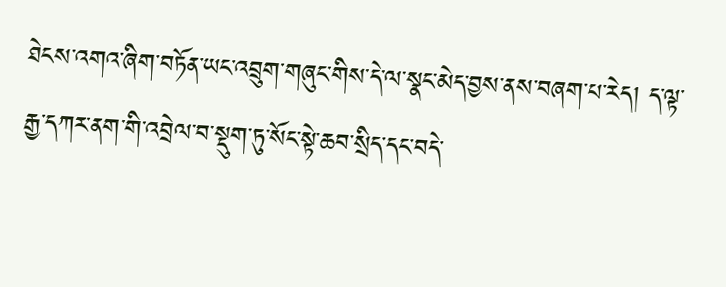ཐེངས་འགའ་ཞིག་བཏོན་ཡང་འབྲུག་གཞུང་གིས་དེ་ལ་སྣང་མེད་བྱས་ནས་བཞག་པ་རེད། ད་ལྟ་རྒྱ་དཀར་ནག་གི་འབྲེལ་བ་སྡུག་ཏུ་སོང་སྟེ་ཆབ་སྲིད་དང་བདེ་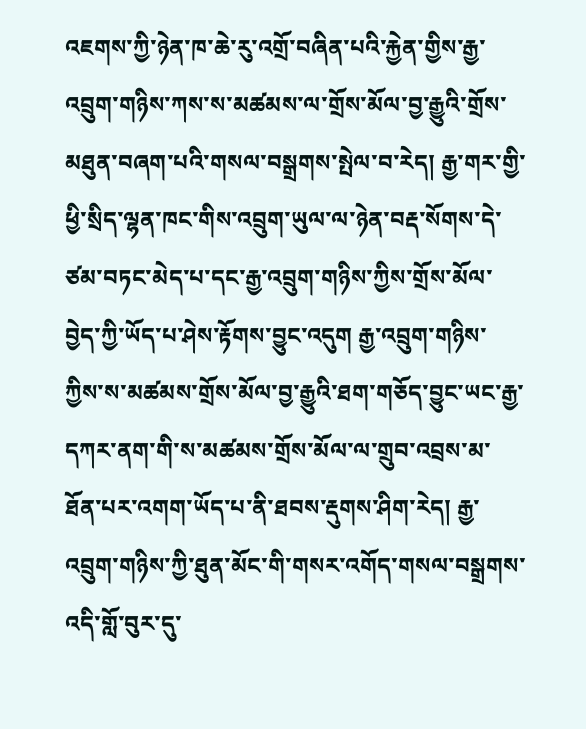འཇགས་ཀྱི་ཉེན་ཁ་ཆེ་རུ་འགྲོ་བཞིན་པའི་རྐྱེན་གྱིས་རྒྱ་འབྲུག་གཉིས་ཀས་ས་མཚམས་ལ་གྲོས་མོལ་བྱ་རྒྱུའི་གྲོས་མཐུན་བཞག་པའི་གསལ་བསྒྲགས་སྤེལ་བ་རེད། རྒྱ་གར་གྱི་ཕྱི་སྲིད་ལྷན་ཁང་གིས་འབྲུག་ཡུལ་ལ་ཉེན་བརྡ་སོགས་དེ་ཙམ་བཏང་མེད་པ་དང་རྒྱ་འབྲུག་གཉིས་ཀྱིས་གྲོས་མོལ་བྱེད་ཀྱི་ཡོད་པ་ཤེས་རྟོགས་བྱུང་འདུག རྒྱ་འབྲུག་གཉིས་ཀྱིས་ས་མཚམས་གྲོས་མོལ་བྱ་རྒྱུའི་ཐག་གཅོད་བྱུང་ཡང་རྒྱ་དཀར་ནག་གི་ས་མཚམས་གྲོས་མོལ་ལ་གྲུབ་འབྲས་མ་ཐོན་པར་འགག་ཡོད་པ་ནི་ཐབས་རྡུགས་ཤིག་རེད། རྒྱ་འབྲུག་གཉིས་ཀྱི་ཐུན་མོང་གི་གསར་འགོད་གསལ་བསྒྲགས་འདི་གློ་བུར་དུ་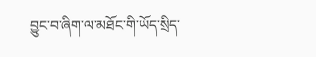བྱུང་བ་ཞིག་ལ་མཐོང་གི་ཡོད་སྲིད་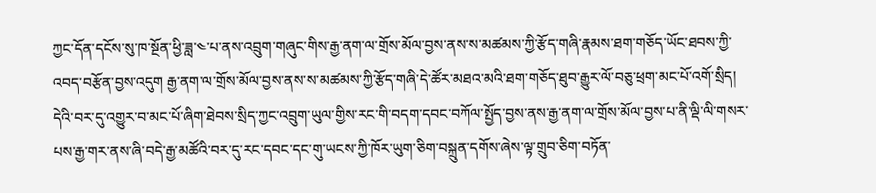ཀྱང་དོན་དངོས་སུ་ཁ་སྔོན་ཕྱི་ཟླ་༤་པ་ནས་འབྲུག་གཞུང་གིས་རྒྱ་ནག་ལ་གྲོས་མོལ་བྱས་ནས་ས་མཚམས་ཀྱི་རྩོད་གཞི་རྣམས་ཐག་གཅོད་ཡོང་ཐབས་ཀྱི་འབད་བརྩོན་བྱས་འདུག རྒྱ་ནག་ལ་གྲོས་མོལ་བྱས་ནས་ས་མཚམས་ཀྱི་རྩོད་གཞི་དེ་ཚོར་མཐའ་མའི་ཐག་གཅོད་ཐུབ་རྒྱུར་ལོ་བཅུ་ཕྲག་མང་པོ་འགོ་སྲིད། དེའི་བར་དུ་འགྱུར་བ་མང་པོ་ཞིག་ཐེབས་སྲིད་ཀྱང་འབྲུག་ཡུལ་གྱིས་རང་གི་བདག་དབང་བཀོལ་སྤྱོད་བྱས་ནས་རྒྱ་ནག་ལ་གྲོས་མོལ་བྱས་པ་ནི་ལྡི་ལི་གསར་པས་རྒྱ་གར་ནས་ཞི་བདེ་རྒྱ་མཚོའི་བར་དུ་རང་དབང་དང་གུ་ཡངས་ཀྱི་ཁོར་ཡུག་ཅིག་བསྐྲུན་དགོས་ཞེས་ལྟ་གྲུབ་ཅིག་བཏོན་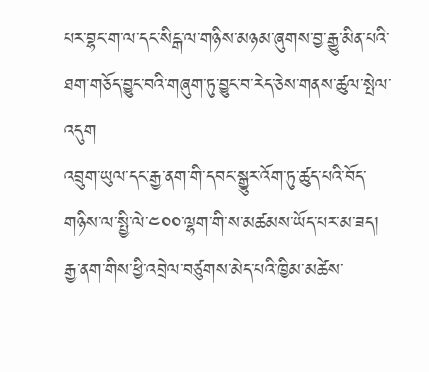པར་བྷང་ག་ལ་དང་སིངྒ་ལ་གཉིས་མཉམ་ཞུགས་བྱ་རྒྱུ་མིན་པའི་ཐག་གཅོད་བྱུང་བའི་གཞུག་ཏུ་བྱུང་བ་རེད་ཅེས་གནས་ཚུལ་སྤེལ་འདུག
འབྲུག་ཡུལ་དང་རྒྱ་ནག་གི་དབང་སྒྱུར་འོག་ཏུ་ཚུད་པའི་བོད་གཉིས་ལ་སྤྱི་ལེ་༤༠༠་ལྷག་གི་ས་མཚམས་ཡོད་པར་མ་ཟད། རྒྱ་ནག་གིས་ཕྱི་འབྲེལ་བཙུགས་མེད་པའི་ཁྱིམ་མཚེས་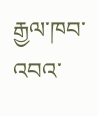རྒྱལ་ཁབ་འབའ་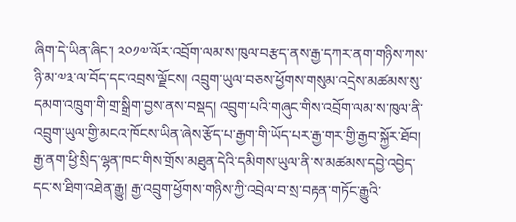ཞིག་དེ་ཡིན་ཞིང་། ༢༠༡༧་ལོར་འབྲོག་ལམ་ས་ཁུལ་བརྩད་ནས་རྒྱ་དཀར་ནག་གཉིས་ཀས་ཉི་མ་༧༣་ལ་བོད་དང་འབྲས་ལྗོངས། འབྲུག་ཡུལ་བཅས་ཕྱོགས་གསུམ་འདྲེས་མཚམས་སུ་དམག་འཁྲུག་གི་གྲ་སྒྲིག་བྱས་ནས་བསྡད། འབྲུག་པའི་གཞུང་གིས་འབྲོག་ལམ་ས་ཁུལ་ནི་འབྲུག་ཡུལ་གྱི་མངའ་ཁོངས་ཡིན་ཞེས་རྩོད་པ་རྒྱག་གི་ཡོད་པར་རྒྱ་གར་གྱི་རྒྱབ་སྐྱོར་ཐོབ། རྒྱ་ནག་ཕྱི་སྲིད་ལྷན་ཁང་གིས་གྲོས་མཐུན་དེའི་དམིགས་ཡུལ་ནི་ས་མཚམས་དབྱེ་འབྱེད་དང་ས་ཐིག་འཐེན་རྒྱུ། རྒྱ་འབྲུག་ཕྱོགས་གཉིས་ཀྱི་འབྲེལ་བ་སྲ་བརྟན་གཏོང་རྒྱུའི་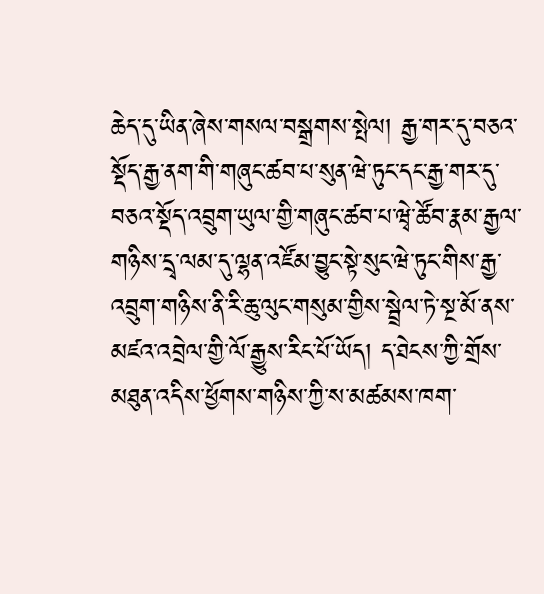ཆེད་དུ་ཡིན་ཞེས་གསལ་བསྒྲགས་སྤེལ། རྒྱ་གར་དུ་བཅའ་སྡོད་རྒྱ་ནག་གི་གཞུང་ཚབ་པ་སུན་ཝེ་ཏུང་དང་རྒྱ་གར་དུ་བཅའ་སྡོད་འབྲུག་ཡུལ་གྱི་གཞུང་ཚབ་པ་ཝྭེ་ཚོབ་རྣམ་རྒྱལ་གཉིས་དྲྭ་ལམ་དུ་ལྷན་འཛོམ་བྱུང་སྟེ་སུང་ཝེ་ཏུང་གིས་རྒྱ་འབྲུག་གཉིས་ནི་རི་ཆུ་ལུང་གསུམ་གྱིས་སྦྲེལ་ཏེ་སྔ་མོ་ནས་མཛའ་འབྲེལ་གྱི་ལོ་རྒྱུས་རིང་པོ་ཡོད། ད་ཐེངས་ཀྱི་གྲོས་མཐུན་འདིས་ཕྱོགས་གཉིས་ཀྱི་ས་མཚམས་ཁག་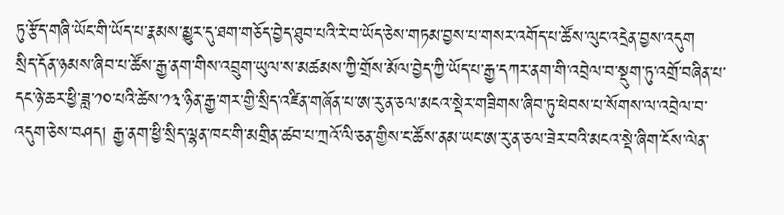ཏུ་རྩོད་གཞི་ཡོང་གི་ཡོད་པ་རྣམས་མྱུར་དུ་ཐག་གཅོད་བྱེད་ཐུབ་པའི་རེ་བ་ཡོད་ཅེས་གཏམ་བྱས་པ་གསར་འགོད་པ་ཚོས་ལུང་འདྲེན་བྱས་འདུག
སྲིད་དོན་ཉམས་ཞིབ་པ་ཚོས་རྒྱ་ནག་གིས་འབྲུག་ཡུལ་ས་མཚམས་ཀྱི་གྲོས་མོལ་བྱེད་ཀྱི་ཡོད་པ་རྒྱ་དཀར་ནག་གི་འབྲེལ་བ་སྡུག་ཏུ་འགྲོ་བཞིན་པ་དང་ཉེ་ཆར་ཕྱི་ཟླ་༡༠་པའི་ཚེས་༡༣་ཉིན་རྒྱ་གར་གྱི་སྲིད་འཛིན་གཞོན་པ་ཨ་རུ་ན་ཅལ་མངའ་སྡེར་གཟིགས་ཞིབ་ཏུ་ཕེབས་པ་སོགས་ལ་འབྲེལ་བ་འདུག་ཅེས་བཤད། རྒྱ་ནག་ཕྱི་སྲིད་ལྷན་ཁང་གི་མགྲིན་ཚབ་པ་ཀྲའོ་ལི་ཅན་གྱིས་ང་ཚོས་ནམ་ཡང་ཨ་རུ་ན་ཅལ་ཟེར་བའི་མངའ་སྡེ་ཞིག་ངོས་ལེན་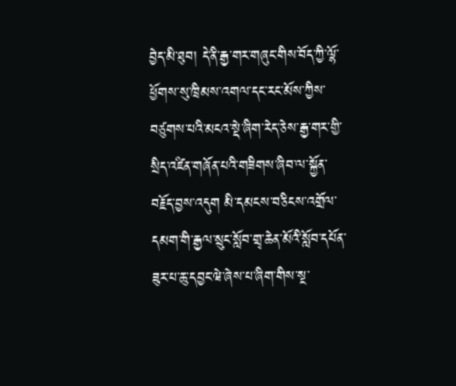བྱེད་མི་ཐུབ། དེ་ནི་རྒྱ་གར་གཞུང་གིས་བོད་ཀྱི་ལྷོ་ཕྱོགས་སུ་ཁྲིམས་འགལ་དང་རང་མོས་ཀྱིས་བཙུགས་པའི་མངའ་སྡེ་ཞིག་རེད་ཅེས་རྒྱ་གར་གྱི་སྲིད་འཛིན་གཞོན་པའི་གཟིགས་ཞིབ་ལ་སྐྱོན་བརྗོད་བྱས་འདུག མི་དམངས་བཅིངས་འགྲོལ་དམག་གི་རྒྱལ་སྲུང་སློབ་གྲྭ་ཆེན་མོའི་སློབ་དཔོན་ཟུར་པ་ཆུ་དབྱང་ཝེ་ཞེས་པ་ཞིག་གིས་སྔ་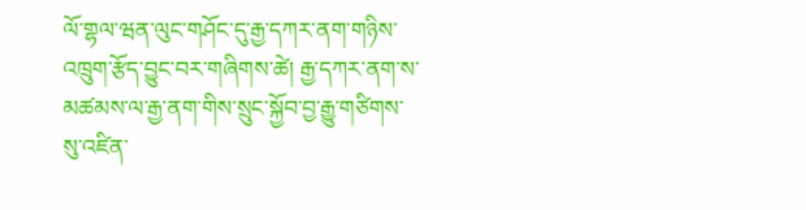ལོ་གྷལ་ཝན་ལུང་གཤོང་དུ་རྒྱ་དཀར་ནག་གཉིས་འཁྲུག་རྩོད་བྱུང་བར་གཞིགས་ཚེ། རྒྱ་དཀར་ནག་ས་མཚམས་ལ་རྒྱ་ནག་གིས་སྲུང་སྐྱོབ་བྱ་རྒྱུ་གཙིགས་སུ་འཛིན་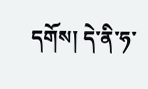དགོས། དེ་ནི་ཧ་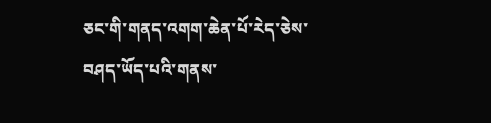ཅང་གི་གནད་འགག་ཆེན་པོ་རེད་ཅེས་བཤད་ཡོད་པའི་གནས་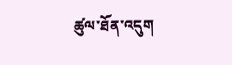ཚུལ་ཐོན་འདུག